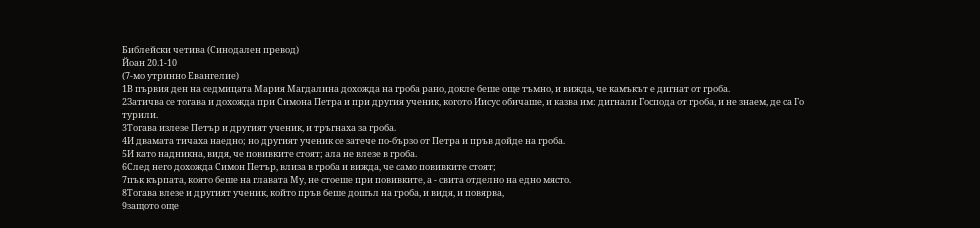Библейски четива (Синодален превод)
Йоан 20.1-10
(7-мо утринно Евангелие)
1В първия ден на седмицата Мария Магдалина дохожда на гроба рано, докле беше още тъмно, и вижда, че камъкът е дигнат от гроба.
2Затичва се тогава и дохожда при Симона Петра и при другия ученик, когото Иисус обичаше, и казва им: дигнали Господа от гроба, и не знаем, де са Го турили.
3Тогава излезе Петър и другият ученик, и тръгнаха за гроба.
4И двамата тичаха наедно; но другият ученик се затече по-бързо от Петра и пръв дойде на гроба.
5И като надникна, видя, че повивките стоят; ала не влезе в гроба.
6След него дохожда Симон Петър, влиза в гроба и вижда, че само повивките стоят;
7пък кърпата, която беше на главата Му, не стоеше при повивките, а - свита отделно на едно място.
8Тогава влезе и другият ученик, който пръв беше дошъл на гроба, и видя, и повярва,
9защото още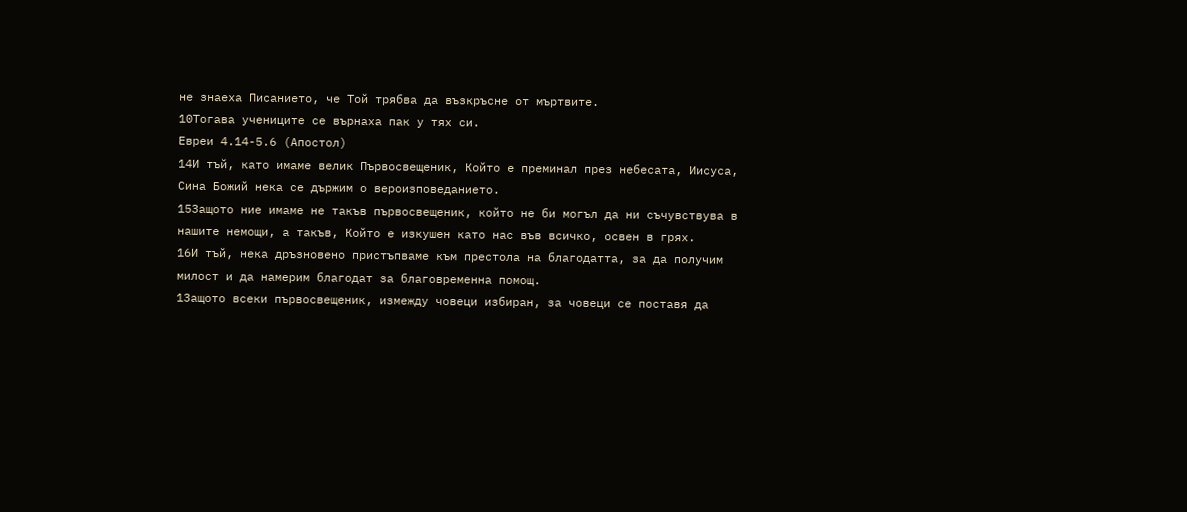не знаеха Писанието, че Той трябва да възкръсне от мъртвите.
10Тогава учениците се върнаха пак у тях си.
Евреи 4.14-5.6 (Апостол)
14И тъй, като имаме велик Първосвещеник, Който е преминал през небесата, Иисуса, Сина Божий нека се държим о вероизповеданието.
15Защото ние имаме не такъв първосвещеник, който не би могъл да ни съчувствува в нашите немощи, а такъв, Който е изкушен като нас във всичко, освен в грях.
16И тъй, нека дръзновено пристъпваме към престола на благодатта, за да получим милост и да намерим благодат за благовременна помощ.
1Защото всеки първосвещеник, измежду човеци избиран, за човеци се поставя да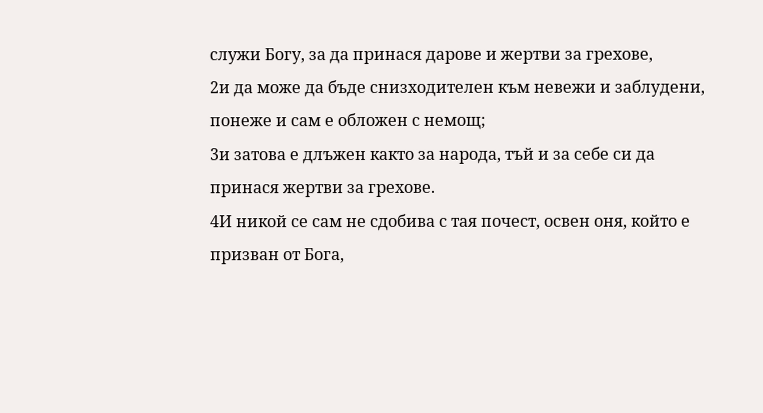служи Богу, за да принася дарове и жертви за грехове,
2и да може да бъде снизходителен към невежи и заблудени, понеже и сам е обложен с немощ;
3и затова е длъжен както за народа, тъй и за себе си да принася жертви за грехове.
4И никой се сам не сдобива с тая почест, освен оня, който е призван от Бога,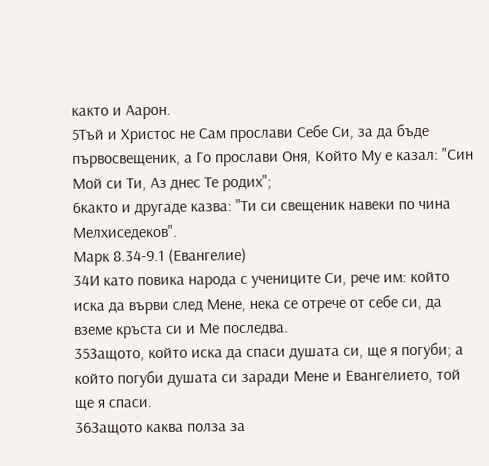както и Аарон.
5Тъй и Христос не Сам прослави Себе Си, за да бъде първосвещеник, а Го прослави Оня, Който Му е казал: "Син Мой си Ти, Аз днес Те родих";
6както и другаде казва: "Ти си свещеник навеки по чина Мелхиседеков".
Марк 8.34-9.1 (Евангелие)
34И като повика народа с учениците Си, рече им: който иска да върви след Мене, нека се отрече от себе си, да вземе кръста си и Ме последва.
35Защото, който иска да спаси душата си, ще я погуби; а който погуби душата си заради Мене и Евангелието, той ще я спаси.
36Защото каква полза за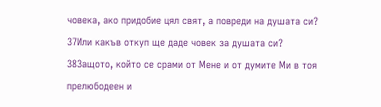човека, ако придобие цял свят, а повреди на душата си?
37Или какъв откуп ще даде човек за душата си?
38Защото, който се срами от Мене и от думите Ми в тоя прелюбодеен и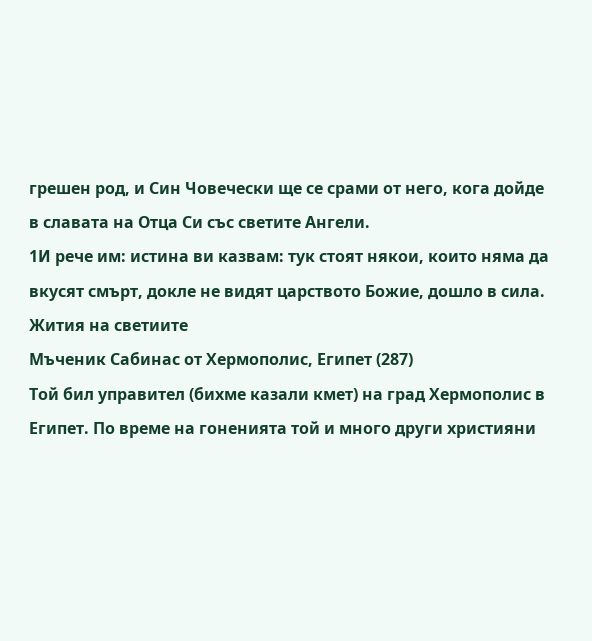грешен род, и Син Човечески ще се срами от него, кога дойде в славата на Отца Си със светите Ангели.
1И рече им: истина ви казвам: тук стоят някои, които няма да вкусят смърт, докле не видят царството Божие, дошло в сила.
Жития на светиите
Мъченик Сабинас от Хермополис, Египет (287)
Той бил управител (бихме казали кмет) на град Хермополис в Египет. По време на гоненията той и много други християни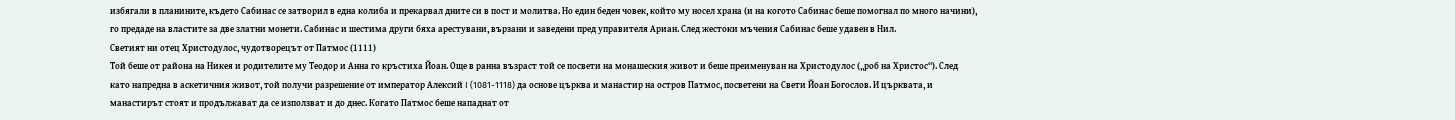избягали в планините, където Сабинас се затворил в една колиба и прекарвал дните си в пост и молитва. Но един беден човек, който му носел храна (и на когото Сабинас беше помогнал по много начини), го предаде на властите за две златни монети. Сабинас и шестима други бяха арестувани, вързани и заведени пред управителя Ариан. След жестоки мъчения Сабинас беше удавен в Нил.
Светият ни отец Христодулос, чудотворецът от Патмос (1111)
Той беше от района на Никея и родителите му Теодор и Анна го кръстиха Йоан. Още в ранна възраст той се посвети на монашеския живот и беше преименуван на Христодулос („роб на Христос“). След като напредна в аскетичния живот, той получи разрешение от император Алексий I (1081-1118) да основе църква и манастир на остров Патмос, посветени на Свети Йоан Богослов. И църквата, и манастирът стоят и продължават да се използват и до днес. Когато Патмос беше нападнат от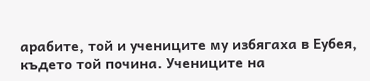арабите, той и учениците му избягаха в Еубея, където той почина. Учениците на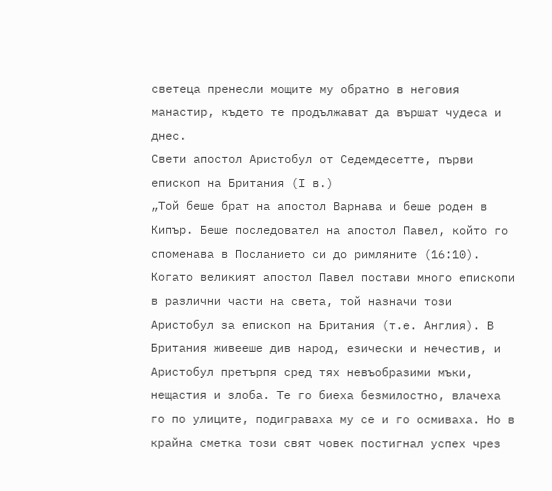светеца пренесли мощите му обратно в неговия манастир, където те продължават да вършат чудеса и днес.
Свети апостол Аристобул от Седемдесетте, първи епископ на Британия (I в.)
„Той беше брат на апостол Варнава и беше роден в Кипър. Беше последовател на апостол Павел, който го споменава в Посланието си до римляните (16:10). Когато великият апостол Павел постави много епископи в различни части на света, той назначи този Аристобул за епископ на Британия (т.е. Англия). В Британия живееше див народ, езически и нечестив, и Аристобул претърпя сред тях невъобразими мъки, нещастия и злоба. Те го биеха безмилостно, влачеха го по улиците, подиграваха му се и го осмиваха. Но в крайна сметка този свят човек постигнал успех чрез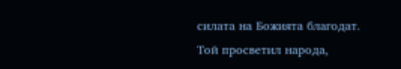силата на Божията благодат. Той просветил народа,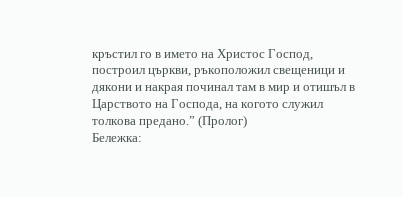кръстил го в името на Христос Господ, построил църкви, ръкоположил свещеници и дякони и накрая починал там в мир и отишъл в Царството на Господа, на когото служил толкова предано.” (Пролог)
Бележка: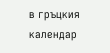в гръцкия календар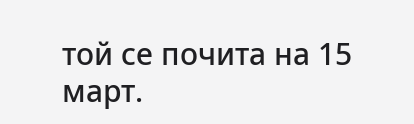той се почита на 15 март.